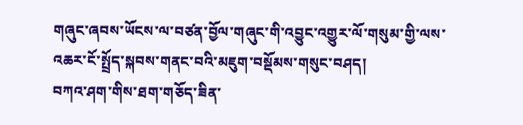གཞུང་ཞབས་ཡོངས་ལ་བཙན་བྱོལ་གཞུང་གི་འབྱུང་འགྱུར་ལོ་གསུམ་གྱི་ལས་འཆར་ངོ་སྤྲོད་སྐབས་གནང་བའི་མཇུག་བསྡོམས་གསུང་བཤད།
བཀའ་ཤག་གིས་ཐག་གཅོད་ཟིན་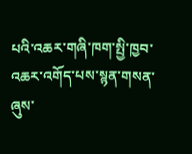པའི་འཆར་གཞི་ཁག་སྤྱི་ཁྱབ་འཆར་འགོད་པས་སྙན་གསན་ཞུས་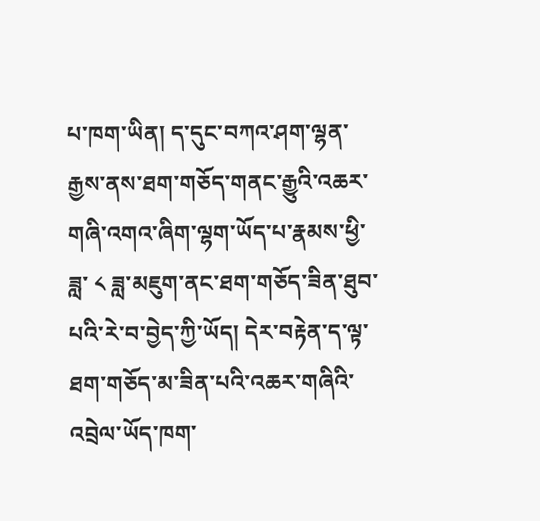པ་ཁག་ཡིན། ད་དུང་བཀའ་ཤག་ལྷན་རྒྱས་ནས་ཐག་གཅོད་གནང་རྒྱུའི་འཆར་གཞི་འགའ་ཞིག་ལྷག་ཡོད་པ་རྣམས་ཕྱི་ཟླ་ ༨ ཟླ་མཇུག་ནང་ཐག་གཅོད་ཟིན་ཐུབ་པའི་རེ་བ་བྱེད་ཀྱི་ཡོད། དེར་བརྟེན་ད་ལྟ་ཐག་གཅོད་མ་ཟིན་པའི་འཆར་གཞིའི་འབྲེལ་ཡོད་ཁག་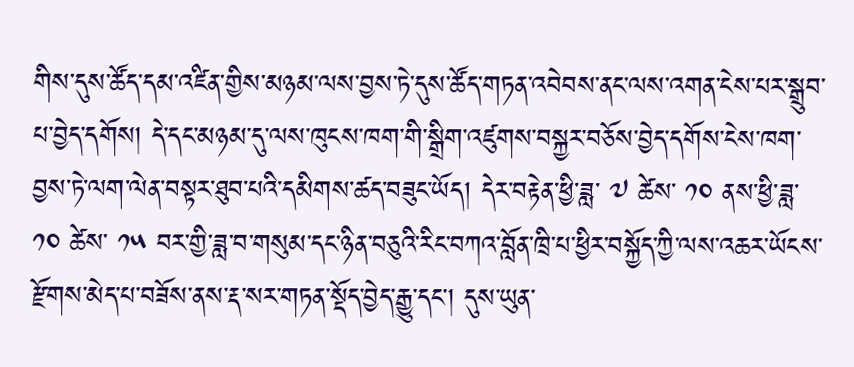གིས་དུས་ཚོད་དམ་འཛིན་གྱིས་མཉམ་ལས་བྱས་ཏེ་དུས་ཚོད་གཏན་འབེབས་ནང་ལས་འགན་ངེས་པར་སྒྲུབ་པ་བྱེད་དགོས། དེ་དང་མཉམ་དུ་ལས་ཁུངས་ཁག་གི་སྒྲིག་འཛུགས་བསྐྱར་བཅོས་བྱེད་དགོས་ངེས་ཁག་བྱས་ཏེ་ལག་ལེན་བསྟར་ཐུབ་པའི་དམིགས་ཚད་བཟུང་ཡོད། དེར་བརྟེན་ཕྱི་ཟླ་ ༧ ཚེས་ ༡༠ ནས་ཕྱི་ཟླ་ ༡༠ ཚེས་ ༡༥ བར་གྱི་ཟླ་བ་གསུམ་དང་ཉིན་བཅུའི་རིང་བཀའ་བློན་ཁྲི་པ་ཕྱིར་བསྐྱོད་ཀྱི་ལས་འཆར་ཡོངས་རྫོགས་མེད་པ་བཟོས་ནས་རྡ་སར་གཏན་སྡོད་བྱེད་རྒྱུ་དང་། དུས་ཡུན་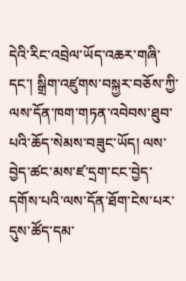དེའི་རིང་འབྲེལ་ཡོད་འཆར་གཞི་དང་། སྒྲིག་འཛུགས་བསྐྱར་བཅོས་ཀྱི་ལས་དོན་ཁག་གཏན་འབེབས་ཐུབ་པའི་ཆོད་སེམས་བཟུང་ཡོད། ལས་བྱེད་ཚང་མས་ཛ་དྲག་ངང་བྱེད་དགོས་པའི་ལས་དོན་ཐོག་ངེས་པར་དུས་ཚོད་དམ་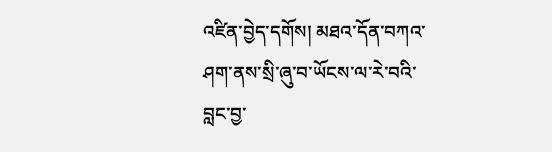འཛིན་བྱེད་དགོས། མཐའ་དོན་བཀའ་ཤག་ནས་སྲི་ཞུ་བ་ཡོངས་ལ་རེ་བའི་བླང་བྱ་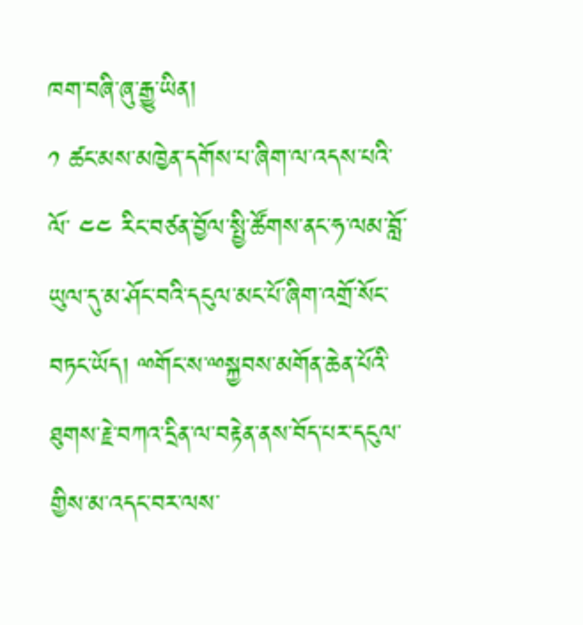ཁག་བཞི་ཞུ་རྒྱུ་ཡིན།
༡ ཚང་མས་མཁྱེན་དགོས་པ་ཞིག་ལ་འདས་པའི་ལོ་ ༤༤ རིང་བཙན་བྱོལ་སྤྱི་ཚོགས་ནང་ཧ་ལམ་བློ་ཡུལ་དུ་མ་ཤོང་བའི་དངུལ་མང་པོ་ཞིག་འགྲོ་སོང་བཏང་ཡོད། ྋགོང་ས་ྋསྐྱབས་མགོན་ཆེན་པོའི་ཐུགས་རྗེ་བཀའ་དྲིན་ལ་བརྟེན་ནས་བོད་པར་དངུལ་གྱིས་མ་འདང་བར་ལས་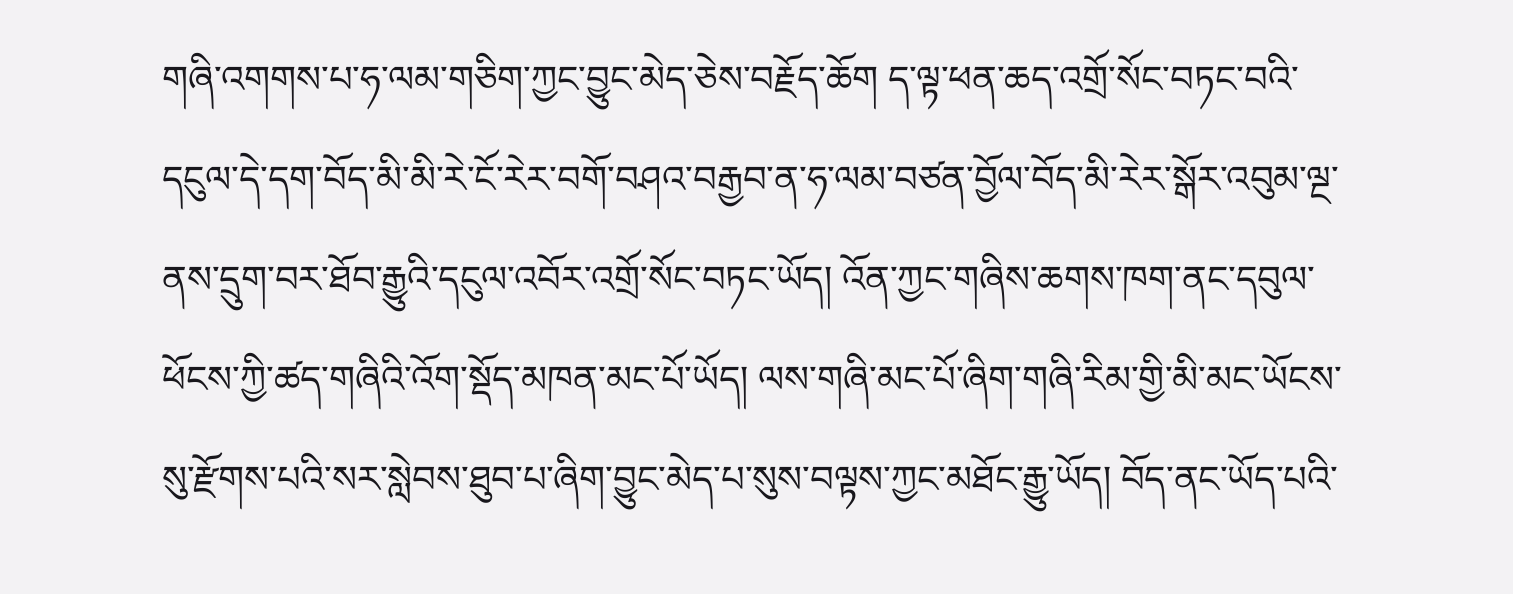གཞི་འགགས་པ་ཧ་ལམ་གཅིག་ཀྱང་བྱུང་མེད་ཅེས་བརྗོད་ཆོག ད་ལྟ་ཕན་ཆད་འགྲོ་སོང་བཏང་བའི་དངུལ་དེ་དག་བོད་མི་མི་རེ་ངོ་རེར་བགོ་བཤའ་བརྒྱབ་ན་ཧ་ལམ་བཙན་བྱོལ་བོད་མི་རེར་སྒོར་འབུམ་ལྔ་ནས་དྲུག་བར་ཐོབ་རྒྱུའི་དངུལ་འབོར་འགྲོ་སོང་བཏང་ཡོད། འོན་ཀྱང་གཞིས་ཆགས་ཁག་ནང་དབུལ་ཕོངས་ཀྱི་ཚད་གཞིའི་འོག་སྡོད་མཁན་མང་པོ་ཡོད། ལས་གཞི་མང་པོ་ཞིག་གཞི་རིམ་གྱི་མི་མང་ཡོངས་སུ་རྫོགས་པའི་སར་སླེབས་ཐུབ་པ་ཞིག་བྱུང་མེད་པ་སུས་བལྟས་ཀྱང་མཐོང་རྒྱུ་ཡོད། བོད་ནང་ཡོད་པའི་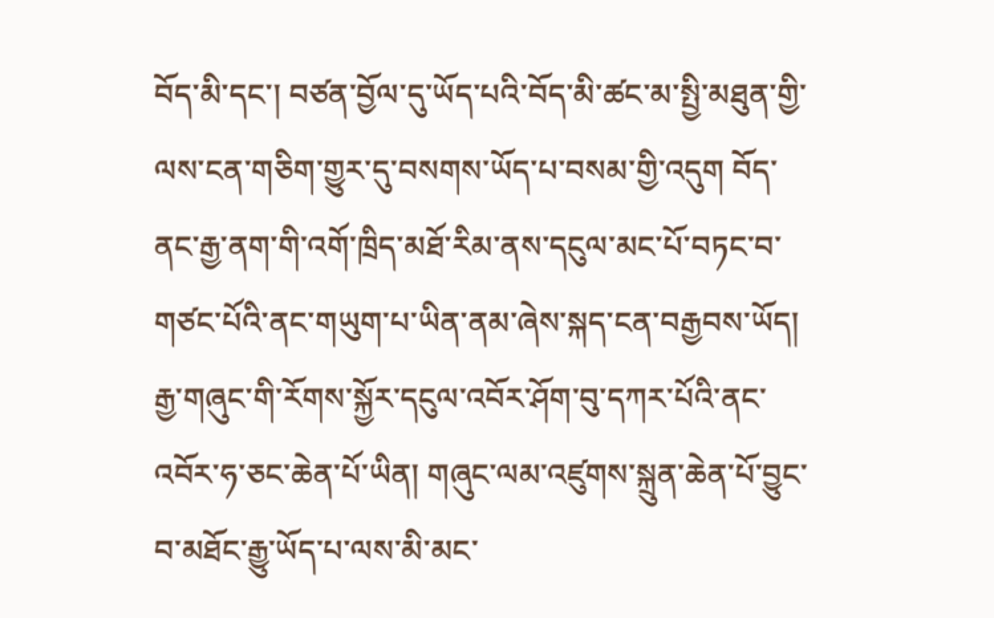བོད་མི་དང་། བཙན་བྱོལ་དུ་ཡོད་པའི་བོད་མི་ཚང་མ་སྤྱི་མཐུན་གྱི་ལས་ངན་གཅིག་གྱུར་དུ་བསགས་ཡོད་པ་བསམ་གྱི་འདུག བོད་ནང་རྒྱ་ནག་གི་འགོ་ཁྲིད་མཐོ་རིམ་ནས་དངུལ་མང་པོ་བཏང་བ་གཙང་པོའི་ནང་གཡུག་པ་ཡིན་ནམ་ཞེས་སྐད་ངན་བརྒྱབས་ཡོད། རྒྱ་གཞུང་གི་རོགས་སྐྱོར་དངུལ་འབོར་ཤོག་བུ་དཀར་པོའི་ནང་འབོར་ཧ་ཅང་ཆེན་པོ་ཡིན། གཞུང་ལམ་འཛུགས་སྐྲུན་ཆེན་པོ་བྱུང་བ་མཐོང་རྒྱུ་ཡོད་པ་ལས་མི་མང་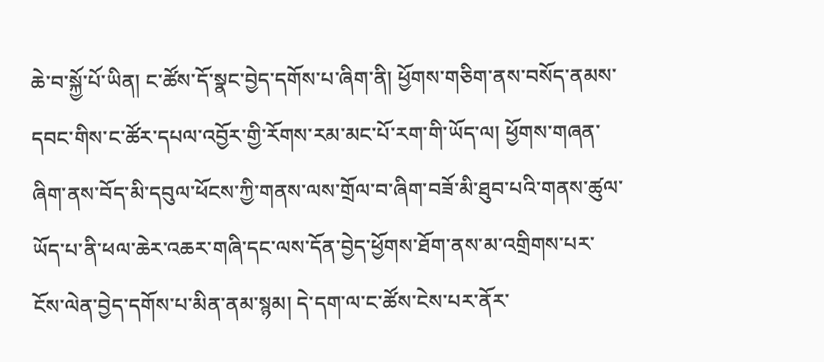ཆེ་བ་སྐྱོ་པོ་ཡིན། ང་ཚོས་དོ་སྣང་བྱེད་དགོས་པ་ཞིག་ནི། ཕྱོགས་གཅིག་ནས་བསོད་ནམས་དབང་གིས་ང་ཚོར་དཔལ་འབྱོར་གྱི་རོགས་རམ་མང་པོ་རག་གི་ཡོད་ལ། ཕྱོགས་གཞན་ཞིག་ནས་བོད་མི་དབུལ་ཕོངས་ཀྱི་གནས་ལས་གྲོལ་བ་ཞིག་བཟོ་མི་ཐུབ་པའི་གནས་ཚུལ་ཡོད་པ་ནི་ཕལ་ཆེར་འཆར་གཞི་དང་ལས་དོན་བྱེད་ཕྱོགས་ཐོག་ནས་མ་འགྲིགས་པར་ངོས་ལེན་བྱེད་དགོས་པ་མིན་ནམ་སྙམ། དེ་དག་ལ་ང་ཚོས་ངེས་པར་ནོར་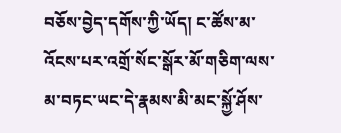བཅོས་བྱེད་དགོས་ཀྱི་ཡོད། ང་ཚོས་མ་འོངས་པར་འགྲོ་སོང་སྒོར་མོ་གཅིག་ལས་མ་བཏང་ཡང་དེ་རྣམས་མི་མང་སྐྱོ་ཤོས་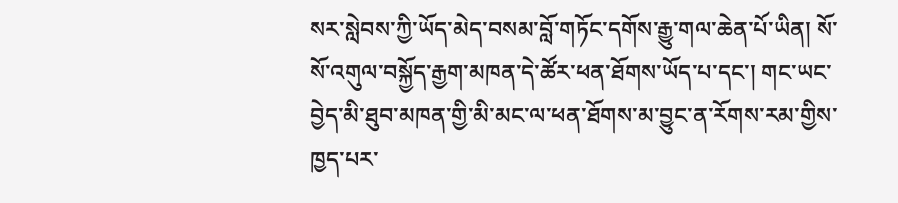སར་སླེབས་ཀྱི་ཡོད་མེད་བསམ་བློ་གཏོང་དགོས་རྒྱུ་གལ་ཆེན་པོ་ཡིན། སོ་སོ་འགུལ་བསྐྱོད་རྒྱག་མཁན་དེ་ཚོར་ཕན་ཐོགས་ཡོད་པ་དང་། གང་ཡང་བྱེད་མི་ཐུབ་མཁན་གྱི་མི་མང་ལ་ཕན་ཐོགས་མ་བྱུང་ན་རོགས་རམ་གྱིས་ཁྱད་པར་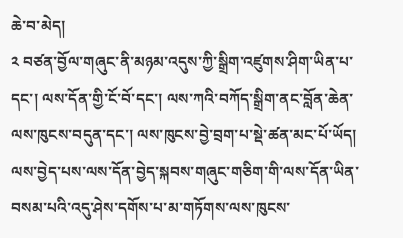ཆེ་བ་མེད།
༢ བཙན་བྱོལ་གཞུང་ནི་མཉམ་འདུས་ཀྱི་སྒྲིག་འཛུགས་ཤིག་ཡིན་པ་དང་། ལས་དོན་གྱི་ངོ་བོ་དང་། ལས་ཀའི་བཀོད་སྒྲིག་ནང་བློན་ཆེན་ལས་ཁུངས་བདུན་དང་། ལས་ཁུངས་བྱེ་བྲག་པ་སྡེ་ཚན་མང་པོ་ཡོད། ལས་བྱེད་པས་ལས་དོན་བྱེད་སྐབས་གཞུང་གཅིག་གི་ལས་དོན་ཡིན་བསམ་པའི་འདུ་ཤེས་དགོས་པ་མ་གཏོགས་ལས་ཁུངས་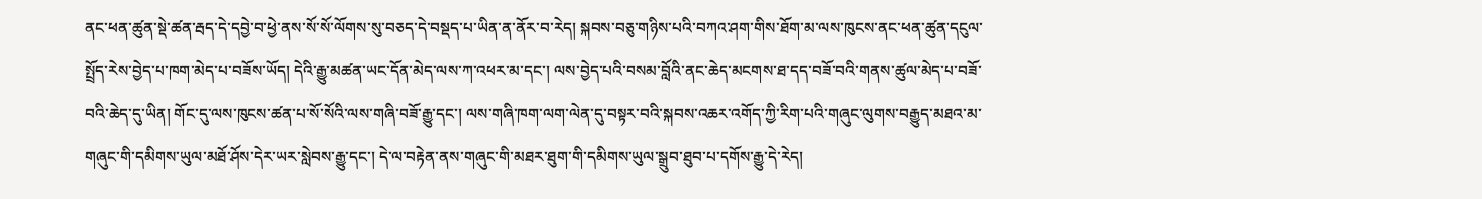ནང་ཕན་ཚུན་སྡེ་ཚན་རྦད་དེ་དབྱེ་བ་ཕྱེ་ནས་སོ་སོ་ལོགས་སུ་བཅད་དེ་བསྡད་པ་ཡིན་ན་ནོར་བ་རེད། སྐབས་བཅུ་གཉིས་པའི་བཀའ་ཤག་གིས་ཐོག་མ་ལས་ཁུངས་ནང་ཕན་ཚུན་དངུལ་སྤྲོད་རེས་བྱེད་པ་ཁག་མེད་པ་བཟོས་ཡོད། དེའི་རྒྱུ་མཚན་ཡང་དོན་མེད་ལས་ཀ་འཕར་མ་དང་། ལས་བྱེད་པའི་བསམ་བློའི་ནང་ཆེད་མངགས་ཐ་དད་བཟོ་བའི་གནས་ཚུལ་མེད་པ་བཟོ་བའི་ཆེད་དུ་ཡིན། གོང་དུ་ལས་ཁུངས་ཚན་པ་སོ་སོའི་ལས་གཞི་བཟོ་རྒྱུ་དང་། ལས་གཞི་ཁག་ལག་ལེན་དུ་བསྟར་བའི་སྐབས་འཆར་འགོད་ཀྱི་རིག་པའི་གཞུང་ལུགས་བརྒྱུད་མཐའ་མ་གཞུང་གི་དམིགས་ཡུལ་མཐོ་ཤོས་དེར་ཡར་སླེབས་རྒྱུ་དང་། དེ་ལ་བརྟེན་ནས་གཞུང་གི་མཐར་ཐུག་གི་དམིགས་ཡུལ་སྒྲུབ་ཐུབ་པ་དགོས་རྒྱུ་དེ་རེད།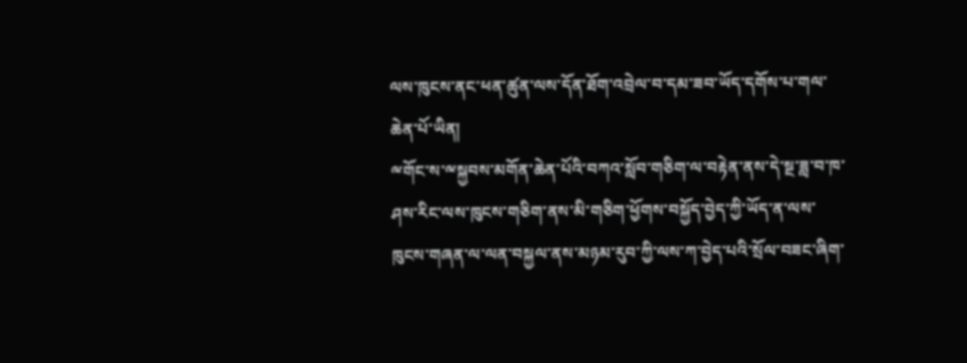ལས་ཁུངས་ནང་ཕན་ཚུན་ལས་དོན་ཐོག་འབྲེལ་བ་དམ་ཟབ་ཡོད་དགོས་པ་གལ་ཆེན་པོ་ཡིན།
ྋགོང་ས་ྋསྐྱབས་མགོན་ཆེན་པོའི་བཀའ་སློབ་གཅིག་ལ་བརྟེན་ནས་དེ་སྔ་ཟླ་བ་ཁ་ཤས་རིང་ལས་ཁུངས་གཅིག་ནས་མི་གཅིག་ཕྱོགས་བསྐྱོད་བྱེད་ཀྱི་ཡོད་ན་ལས་ཁུངས་གཞན་ལ་ལན་བསྐྱལ་ནས་མཉམ་རུབ་ཀྱི་ལས་ཀ་བྱེད་པའི་སྲོལ་བཟང་ཞིག་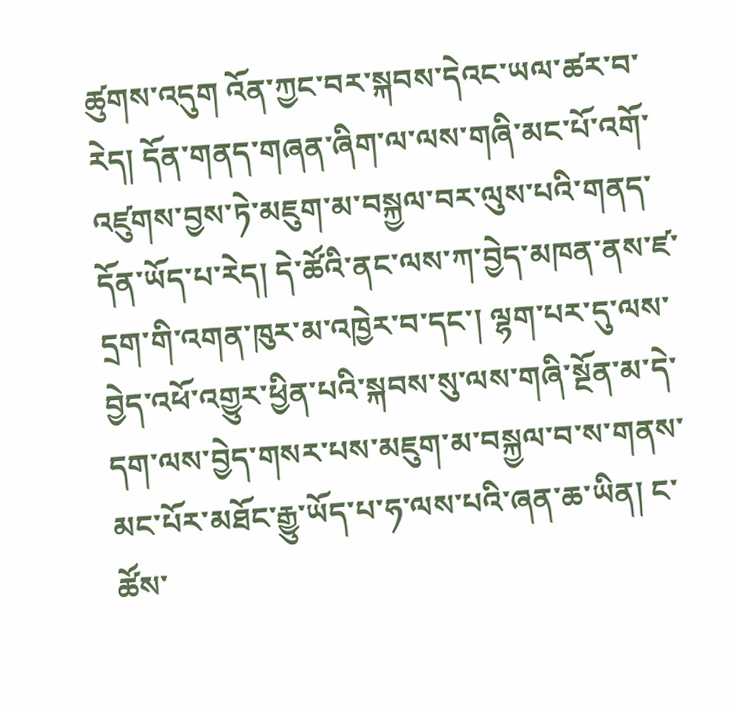ཚུགས་འདུག འོན་ཀྱང་བར་སྐབས་དེའང་ཡལ་ཚར་བ་རེད། དོན་གནད་གཞན་ཞིག་ལ་ལས་གཞི་མང་པོ་འགོ་འཛུགས་བྱས་ཏེ་མཇུག་མ་བསྐྱལ་བར་ལུས་པའི་གནད་དོན་ཡོད་པ་རེད། དེ་ཚོའི་ནང་ལས་ཀ་བྱེད་མཁན་ནས་ཛ་དྲག་གི་འགན་ཁུར་མ་འཁྱེར་བ་དང་། ལྷག་པར་དུ་ལས་བྱེད་འཕོ་འགྱུར་ཕྱིན་པའི་སྐབས་སུ་ལས་གཞི་སྔོན་མ་དེ་དག་ལས་བྱེད་གསར་པས་མཇུག་མ་བསྐྱལ་བ་ས་གནས་མང་པོར་མཐོང་རྒྱུ་ཡོད་པ་ཧ་ལས་པའི་ཞན་ཆ་ཡིན། ང་ཚོས་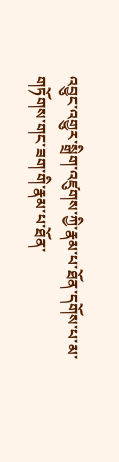འབྱུང་འགྱུར་སྒྲིག་འཛུགས་ཀྱི་རྣམ་པ་ཐོན་དགོས་པ་མ་གཏོགས་གང་ཟག་གི་རྣམ་པ་ཐོན་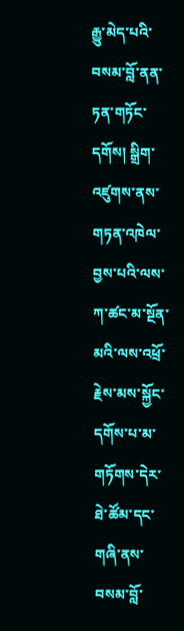རྒྱུ་མེད་པའི་བསམ་བློ་ནན་ཏན་གཏོང་དགོས། སྒྲིག་འཛུགས་ནས་གཏན་འཁེལ་བྱས་པའི་ལས་ཀ་ཚང་མ་སྔོན་མའི་ལས་འཕྲོ་རྗེས་མས་སྐྱོང་དགོས་པ་མ་གཏོགས་དེར་ཐེ་ཚོམ་དང་གཞི་ནས་བསམ་བློ་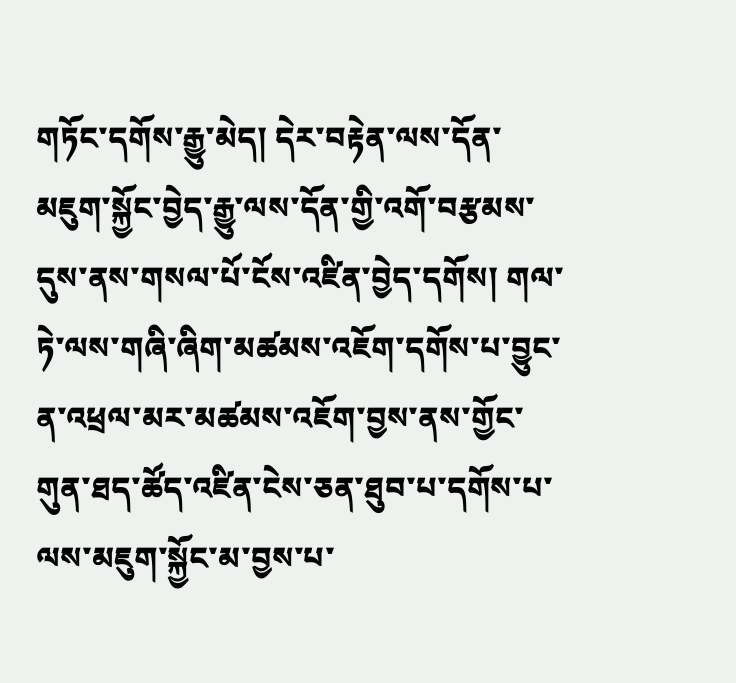གཏོང་དགོས་རྒྱུ་མེད། དེར་བརྟེན་ལས་དོན་མཇུག་སྐྱོང་བྱེད་རྒྱུ་ལས་དོན་གྱི་འགོ་བརྩམས་དུས་ནས་གསལ་པོ་ངོས་འཛིན་བྱེད་དགོས། གལ་ཏེ་ལས་གཞི་ཞིག་མཚམས་འཇོག་དགོས་པ་བྱུང་ན་འཕྲལ་མར་མཚམས་འཇོག་བྱས་ནས་གྱོང་གུན་ཐད་ཚོད་འཛིན་ངེས་ཅན་ཐུབ་པ་དགོས་པ་ལས་མཇུག་སྐྱོང་མ་བྱས་པ་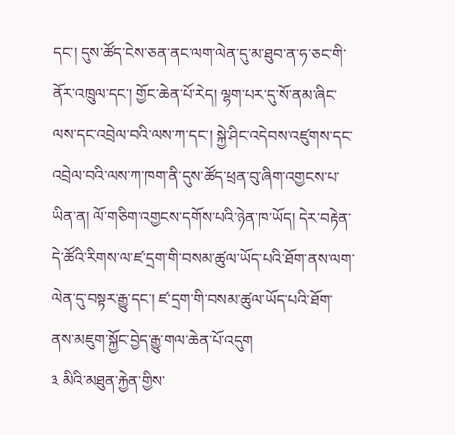དང་། དུས་ཚོད་ངེས་ཅན་ནང་ལག་ལེན་དུ་མ་ཐུབ་ན་ཧ་ཅང་གི་ནོར་འཁྲུལ་དང་། གྱོང་ཆེན་པོ་རེད། ལྷག་པར་དུ་སོ་ནམ་ཞིང་ལས་དང་འབྲེལ་བའི་ལས་ཀ་དང་། སྐྱེ་ཤིང་འདེབས་འཛུགས་དང་འབྲེལ་བའི་ལས་ཀ་ཁག་ནི་དུས་ཚོད་ཕྲན་བུ་ཞིག་འགྱངས་པ་ཡིན་ན། ལོ་གཅིག་འགྱངས་དགོས་པའི་ཉེན་ཁ་ཡོད། དེར་བརྟེན་དེ་ཚོའི་རིགས་ལ་ཛ་དྲག་གི་བསམ་ཚུལ་ཡོད་པའི་ཐོག་ནས་ལག་ལེན་དུ་བསྟར་རྒྱུ་དང་། ཛ་དྲག་གི་བསམ་ཚུལ་ཡོད་པའི་ཐོག་ནས་མཇུག་སྐྱོང་བྱེད་རྒྱུ་གལ་ཆེན་པོ་འདུག
༣ མིའི་མཐུན་རྐྱེན་གྱིས་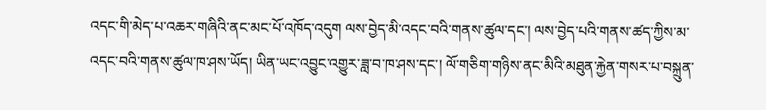འདང་གི་མེད་པ་འཆར་གཞིའི་ནང་མང་པོ་འཁོད་འདུག ལས་བྱེད་མི་འདང་བའི་གནས་ཚུལ་དང་། ལས་བྱེད་པའི་གནས་ཚད་ཀྱིས་མ་འདང་བའི་གནས་ཚུལ་ཁ་ཤས་ཡོད། ཡིན་ཡང་འབྱུང་འགྱུར་ཟླ་བ་ཁ་ཤས་དང་། ལོ་གཅིག་གཉིས་ནང་མིའི་མཐུན་རྐྱེན་གསར་པ་བསྐྲུན་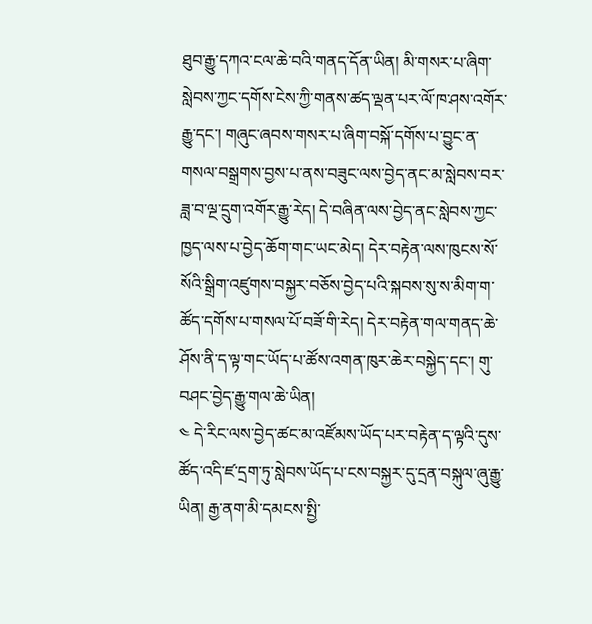ཐུབ་རྒྱུ་དཀའ་ངལ་ཆེ་བའི་གནད་དོན་ཡིན། མི་གསར་པ་ཞིག་སླེབས་ཀྱང་དགོས་ངེས་ཀྱི་གནས་ཚད་ལྡན་པར་ལོ་ཁ་ཤས་འགོར་རྒྱུ་དང་། གཞུང་ཞབས་གསར་པ་ཞིག་བསྐོ་དགོས་པ་བྱུང་ན་གསལ་བསྒྲགས་བྱས་པ་ནས་བཟུང་ལས་བྱེད་ནང་མ་སླེབས་བར་ཟླ་བ་ལྔ་དྲུག་འགོར་རྒྱུ་རེད། དེ་བཞིན་ལས་བྱེད་ནང་སླེབས་ཀྱང་ཁྱད་ལས་པ་བྱེད་ཆོག་གང་ཡང་མེད། དེར་བརྟེན་ལས་ཁུངས་སོ་སོའི་སྒྲིག་འཛུགས་བསྐྱར་བཅོས་བྱེད་པའི་སྐབས་སུ་ས་མིག་ག་ཚོད་དགོས་པ་གསལ་པོ་བཟོ་གི་རེད། དེར་བརྟེན་གལ་གནད་ཆེ་ཤོས་ནི་ད་ལྟ་གང་ཡོད་པ་ཚོས་འགན་ཁུར་ཆེར་བསྐྱེད་དང་། གུ་བཤང་བྱེད་རྒྱུ་གལ་ཆེ་ཡིན།
༤ དེ་རིང་ལས་བྱེད་ཚང་མ་འཛོམས་ཡོད་པར་བརྟེན་ད་ལྟའི་དུས་ཚོད་འདི་ཛ་དྲག་ཏུ་སླེབས་ཡོད་པ་ངས་བསྐྱར་དུ་དྲན་བསྐུལ་ཞུ་རྒྱུ་ཡིན། རྒྱ་ནག་མི་དམངས་སྤྱི་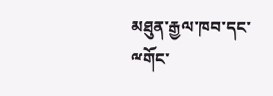མཐུན་རྒྱལ་ཁབ་དང་ྋགོང་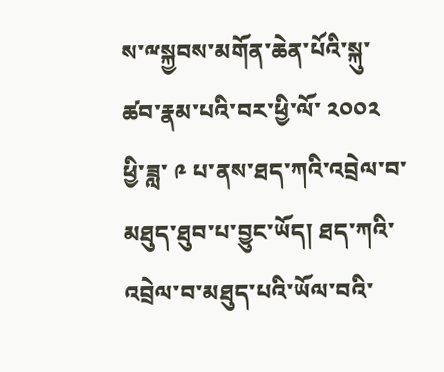ས་ྋསྐྱབས་མགོན་ཆེན་པོའི་སྐུ་ཚབ་རྣམ་པའི་བར་ཕྱི་ལོ་ ༢༠༠༢ ཕྱི་ཟླ་ ༩ པ་ནས་ཐད་ཀའི་འབྲེལ་བ་མཐུད་ཐུབ་པ་བྱུང་ཡོད། ཐད་ཀའི་འབྲེལ་བ་མཐུད་པའི་ཡོལ་བའི་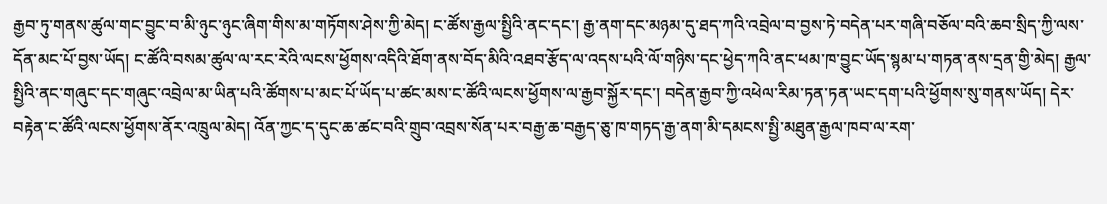རྒྱབ་ཏུ་གནས་ཚུལ་གང་བྱུང་བ་མི་ཉུང་ཉུང་ཞིག་གིས་མ་གཏོགས་ཤེས་ཀྱི་མེད། ང་ཚོས་རྒྱལ་སྤྱིའི་ནང་དང་། རྒྱ་ནག་དང་མཉམ་དུ་ཐད་ཀའི་འབྲེལ་བ་བྱས་ཏེ་བདེན་པར་གཞི་བཅོལ་བའི་ཆབ་སྲིད་ཀྱི་ལས་དོན་མང་པོ་བྱས་ཡོད། ང་ཚོའི་བསམ་ཚུལ་ལ་རང་རེའི་ལངས་ཕྱོགས་འདིའི་ཐོག་ནས་བོད་མིའི་འཐབ་རྩོད་ལ་འདས་པའི་ལོ་གཉིས་དང་ཕྱེད་ཀའི་ནང་ཕམ་ཁ་བྱུང་ཡོད་སྙམ་པ་གཏན་ནས་དྲན་གྱི་མེད། རྒྱལ་སྤྱིའི་ནང་གཞུང་དང་གཞུང་འབྲེལ་མ་ཡིན་པའི་ཚོགས་པ་མང་པོ་ཡོད་པ་ཚང་མས་ང་ཚོའི་ལངས་ཕྱོགས་ལ་རྒྱབ་སྐྱོར་དང་། བདེན་རྒྱབ་ཀྱི་འཕེལ་རིམ་ཏན་ཏན་ཡང་དག་པའི་ཕྱོགས་སུ་གནས་ཡོད། དེར་བརྟེན་ང་ཚོའི་ལངས་ཕྱོགས་ནོར་འཁྲུལ་མེད། འོན་ཀྱང་ད་དུང་ཆ་ཚང་བའི་གྲུབ་འབྲས་སོན་པར་བརྒྱ་ཆ་བརྒྱད་ཅུ་ཁ་གཏད་རྒྱ་ནག་མི་དམངས་སྤྱི་མཐུན་རྒྱལ་ཁབ་ལ་རག་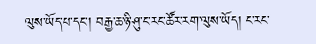ལུས་ཡོད་པ་དང་། བརྒྱ་ཆ་ཉི་ཤུ་ང་རང་ཚོར་རག་ལུས་ཡོད། ང་རང་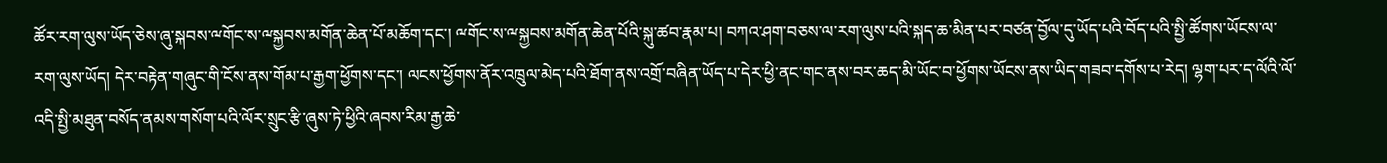ཚོར་རག་ལུས་ཡོད་ཅེས་ཞུ་སྐབས་ྋགོང་ས་ྋསྐྱབས་མགོན་ཆེན་པོ་མཆོག་དང་། ྋགོང་ས་ྋསྐྱབས་མགོན་ཆེན་པོའི་སྐུ་ཚབ་རྣམ་པ། བཀའ་ཤག་བཅས་ལ་རག་ལུས་པའི་སྐད་ཆ་མིན་པར་བཙན་བྱོལ་དུ་ཡོད་པའི་བོད་པའི་སྤྱི་ཚོགས་ཡོངས་ལ་རག་ལུས་ཡོད། དེར་བརྟེན་གཞུང་གི་ངོས་ནས་གོམ་པ་རྒྱག་ཕྱོགས་དང་། ལངས་ཕྱོགས་ནོར་འཁྲུལ་མེད་པའི་ཐོག་ནས་འགྲོ་བཞིན་ཡོད་པ་དེར་ཕྱི་ནང་གང་ནས་བར་ཆད་མི་ཡོང་བ་ཕྱོགས་ཡོངས་ནས་ཡིད་གཟབ་དགོས་པ་རེད། ལྷག་པར་ད་ལོའི་ལོ་འདི་སྤྱི་མཐུན་བསོད་ནམས་གསོག་པའི་ལོར་སྲུང་རྩི་ཞུས་ཏེ་ཕྱིའི་ཞབས་རིམ་རྒྱ་ཆེ་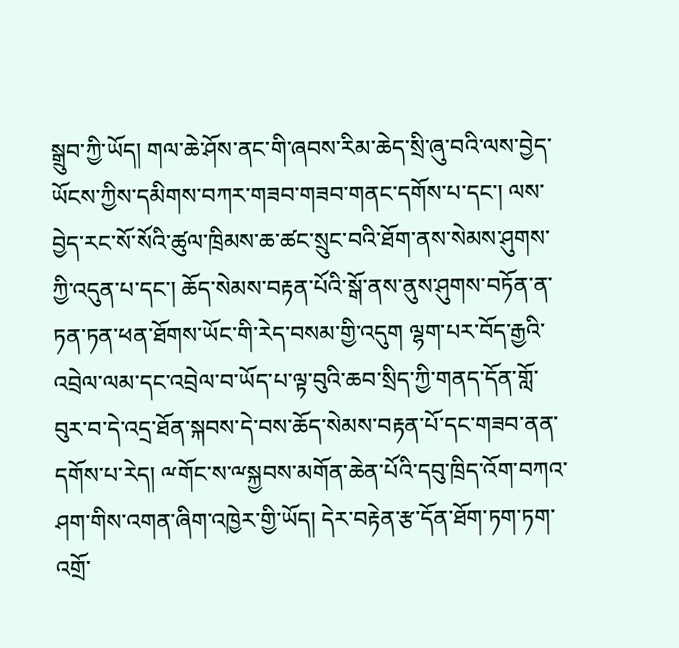སྒྲུབ་ཀྱི་ཡོད། གལ་ཆེ་ཤོས་ནང་གི་ཞབས་རིམ་ཆེད་སྲི་ཞུ་བའི་ལས་བྱེད་ཡོངས་ཀྱིས་དམིགས་བཀར་གཟབ་གཟབ་གནང་དགོས་པ་དང་། ལས་བྱེད་རང་སོ་སོའི་ཚུལ་ཁྲིམས་ཆ་ཚང་སྲུང་བའི་ཐོག་ནས་སེམས་ཤུགས་ཀྱི་འདུན་པ་དང་། ཆོད་སེམས་བརྟན་པོའི་སྒོ་ནས་ནུས་ཤུགས་བཏོན་ན་ཏན་ཏན་ཕན་ཐོགས་ཡོང་གི་རེད་བསམ་གྱི་འདུག ལྷག་པར་བོད་རྒྱའི་འབྲེལ་ལམ་དང་འབྲེལ་བ་ཡོད་པ་ལྟ་བུའི་ཆབ་སྲིད་ཀྱི་གནད་དོན་གློ་བུར་བ་དེ་འདྲ་ཐོན་སྐབས་དེ་བས་ཆོད་སེམས་བརྟན་པོ་དང་གཟབ་ནན་དགོས་པ་རེད། ྋགོང་ས་ྋསྐྱབས་མགོན་ཆེན་པོའི་དབུ་ཁྲིད་འོག་བཀའ་ཤག་གིས་འགན་ཞིག་འཁྱེར་གྱི་ཡོད། དེར་བརྟེན་རྩ་དོན་ཐོག་ཏག་ཏག་འགྲོ་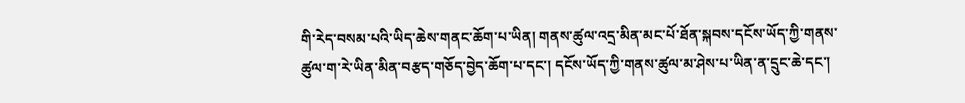གི་རེད་བསམ་པའི་ཡིད་ཆེས་གནང་ཆོག་པ་ཡིན། གནས་ཚུལ་འདྲ་མིན་མང་པོ་ཐོན་སྐབས་དངོས་ཡོད་ཀྱི་གནས་ཚུལ་ག་རེ་ཡིན་མིན་བརྩད་གཅོད་བྱེད་ཆོག་པ་དང་། དངོས་ཡོད་ཀྱི་གནས་ཚུལ་མ་ཤེས་པ་ཡིན་ན་དྲུང་ཆེ་དང་།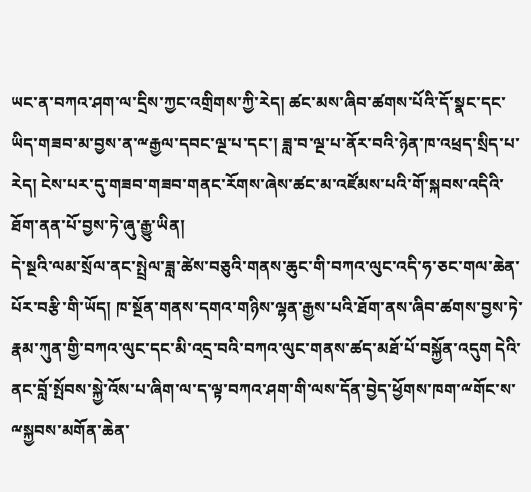ཡང་ན་བཀའ་ཤག་ལ་དྲིས་ཀྱང་འགྲིགས་ཀྱི་རེད། ཚང་མས་ཞིབ་ཚགས་པོའི་དོ་སྣང་དང་ཡིད་གཟབ་མ་བྱས་ན་ྋརྒྱལ་དབང་ལྔ་པ་དང་། ཟླ་བ་ལྔ་པ་ནོར་བའི་ཉེན་ཁ་འཕྲད་སྲིད་པ་རེད། ངེས་པར་དུ་གཟབ་གཟབ་གནང་རོགས་ཞེས་ཚང་མ་འཛོམས་པའི་གོ་སྐབས་འདིའི་ཐོག་ནན་པོ་བྱས་ཏེ་ཞུ་རྒྱུ་ཡིན།
དེ་སྔའི་ལམ་སྲོལ་ནང་སྤྲེལ་ཟླ་ཚེས་བཅུའི་གནས་ཆུང་གི་བཀའ་ལུང་འདི་ཧ་ཅང་གལ་ཆེན་པོར་བརྩི་གི་ཡོད། ཁ་སྔོན་གནས་དགའ་གཉིས་ལྷན་རྒྱས་པའི་ཐོག་ནས་ཞིབ་ཚགས་བྱས་ཏེ་རྣམ་ཀུན་གྱི་བཀའ་ལུང་དང་མི་འདྲ་བའི་བཀའ་ལུང་གནས་ཚད་མཐོ་པོ་བསྐྱོན་འདུག དེའི་ནང་བློ་སྤོབས་སྐྱེ་འོས་པ་ཞིག་ལ་ད་ལྟ་བཀའ་ཤག་གི་ལས་དོན་བྱེད་ཕྱོགས་ཁག་ྋགོང་ས་ྋསྐྱབས་མགོན་ཆེན་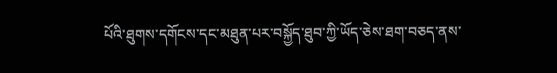པོའི་ཐུགས་དགོངས་དང་མཐུན་པར་བསྐྱོད་ཐུབ་ཀྱི་ཡོད་ཅེས་ཐག་བཅད་ནས་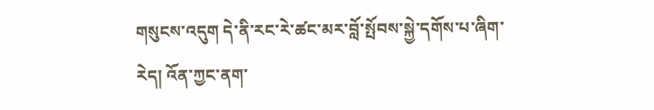གསུངས་འདུག དེ་ནི་རང་རེ་ཚང་མར་བློ་སྤོབས་སྐྱེ་དགོས་པ་ཞིག་རེད། འོན་ཀྱང་ནག་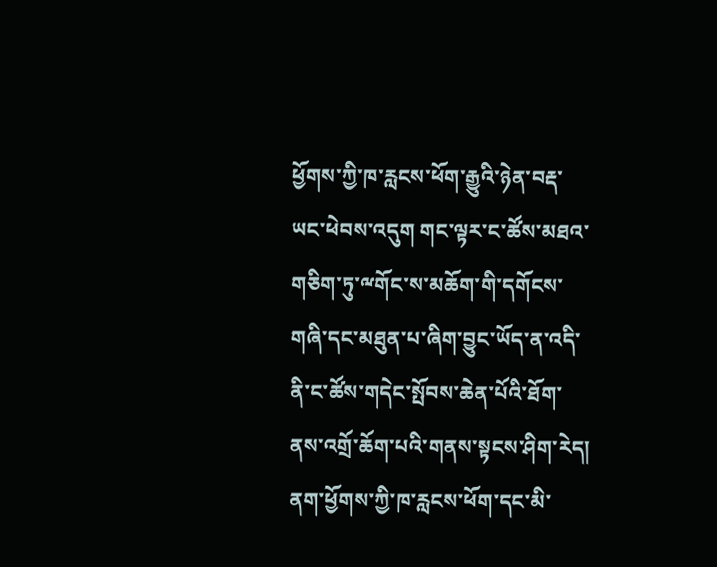ཕྱོགས་ཀྱི་ཁ་རླངས་ཕོག་རྒྱུའི་ཉེན་བརྡ་ཡང་ཕེབས་འདུག གང་ལྟར་ང་ཚོས་མཐའ་གཅིག་ཏུ་ྋགོང་ས་མཆོག་གི་དགོངས་གཞི་དང་མཐུན་པ་ཞིག་བྱུང་ཡོད་ན་འདི་ནི་ང་ཚོས་གདེང་སྤོབས་ཆེན་པོའི་ཐོག་ནས་འགྲོ་ཆོག་པའི་གནས་སྟངས་ཤིག་རེད། ནག་ཕྱོགས་ཀྱི་ཁ་རླངས་ཕོག་དང་མི་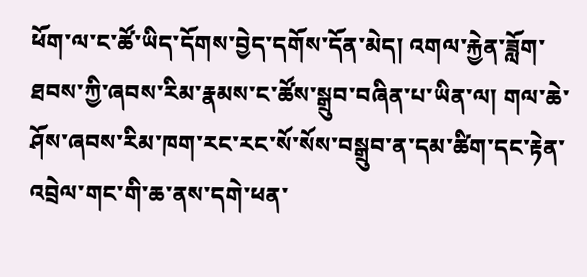ཕོག་ལ་ང་ཚོ་ཡིད་དོགས་བྱེད་དགོས་དོན་མེད། འགལ་རྐྱེན་ཟློག་ཐབས་ཀྱི་ཞབས་རིམ་རྣམས་ང་ཚོས་སྒྲུབ་བཞིན་པ་ཡིན་ལ། གལ་ཆེ་ཤོས་ཞབས་རིམ་ཁག་རང་རང་སོ་སོས་བསྒྲུབ་ན་དམ་ཚིག་དང་རྟེན་འབྲེལ་གང་གི་ཆ་ནས་དགེ་ཕན་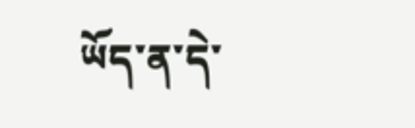ཡོད་ན་དེ་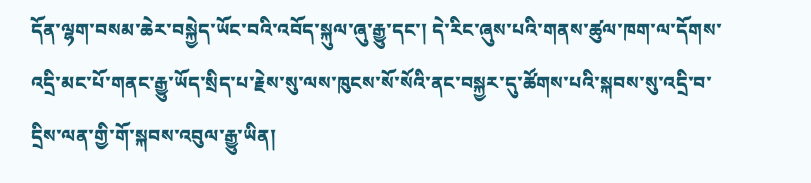དོན་ལྷག་བསམ་ཆེར་བསྐྱེད་ཡོང་བའི་འབོད་སྐུལ་ཞུ་རྒྱུ་དང་། དེ་རིང་ཞུས་པའི་གནས་ཚུལ་ཁག་ལ་དོགས་འདྲི་མང་པོ་གནང་རྒྱུ་ཡོད་སྲིད་པ་རྗེས་སུ་ལས་ཁུངས་སོ་སོའི་ནང་བསྐྱར་དུ་ཚོགས་པའི་སྐབས་སུ་འདྲི་བ་དྲིས་ལན་གྱི་གོ་སྐབས་འབུལ་རྒྱུ་ཡིན།